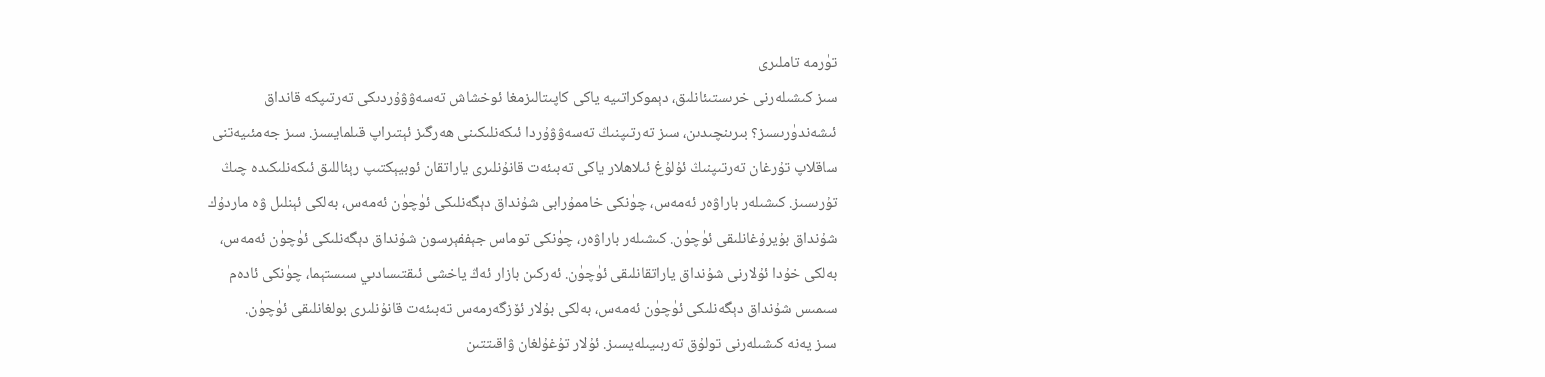تۈرمە تاملىرى
سىز كىشىلەرنى خرىستىئانلىق، دېموكراتىيە ياكى كاپىتالىزمغا ئوخشاش تەسەۋۋۇردىكى تەرتىپكە قانداق ئىشەندۈرىسىز؟ بىرىنچىدىن، سىز تەرتىپنىڭ تەسەۋۋۇردا ئىكەنلىكىنى ھەرگىز ئېتىراپ قىلمايسىز. سىز جەمئىيەتنى ساقلاپ تۇرغان تەرتىپنىڭ ئۇلۇغ ئىلاھلار ياكى تەبىئەت قانۇنلىرى ياراتقان ئوبيېكتىپ رېئاللىق ئىكەنلىكىدە چىڭ تۇرىسىز. كىشىلەر باراۋەر ئەمەس، چۈنكى خاممۇرابى شۇنداق دېگەنلىكى ئۈچۈن ئەمەس، بەلكى ئېنلىل ۋە ماردۇك شۇنداق بۇيرۇغانلىقى ئۈچۈن. كىشىلەر باراۋەر، چۈنكى توماس جېففېرسون شۇنداق دېگەنلىكى ئۈچۈن ئەمەس، بەلكى خۇدا ئۇلارنى شۇنداق ياراتقانلىقى ئۈچۈن. ئەركىن بازار ئەڭ ياخشى ئىقتىسادىي سىستېما، چۈنكى ئادەم سىمىس شۇنداق دېگەنلىكى ئۈچۈن ئەمەس، بەلكى بۇلار ئۆزگەرمەس تەبىئەت قانۇنلىرى بولغانلىقى ئۈچۈن.
سىز يەنە كىشىلەرنى تولۇق تەربىيىلەيسىز. ئۇلار تۇغۇلغان ۋاقىتتىن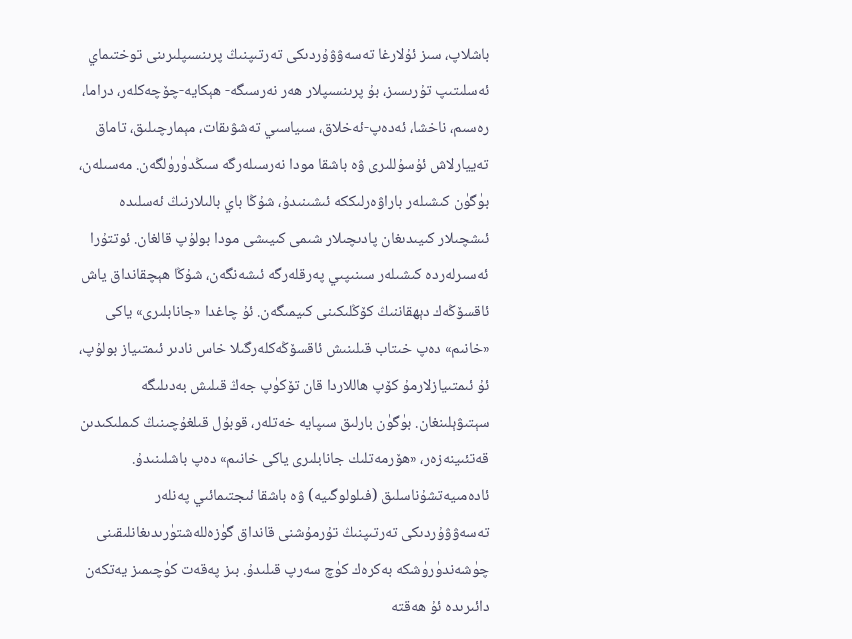باشلاپ، سىز ئۇلارغا تەسەۋۋۇردىكى تەرتىپنىڭ پرىنسىپلىرىنى توختىماي ئەسلىتىپ تۇرىسىز، بۇ پرىنسىپلار ھەر نەرسىگە- ھېكايە-چۆچەكلەر، دراما، رەسىم، ناخشا، ئەدەپ-ئەخلاق، سىياسىي تەشۋىقات، مېمارچىلىق، تاماق تەييارلاش ئۇسۇللىرى ۋە باشقا مودا نەرسىلەرگە سىڭدۈرۈلگەن. مەسىلەن، بۈگۈن كىشىلەر باراۋەرلىككە ئىشىنىدۇ، شۇڭا باي بالىلارنىڭ ئەسلىدە ئىشچىلار كىيىدىغان پادىچىلار شىمى كىيىشى مودا بولۇپ قالغان. ئوتتۇرا ئەسىرلەردە كىشىلەر سىنىپىي پەرقلەرگە ئىشەنگەن، شۇڭا ھېچقانداق ياش ئاقسۆڭەك دېھقاننىڭ كۆڭلىكىنى كىيمىگەن. ئۇ چاغدا «جانابلىرى» ياكى «خانىم» دەپ خىتاب قىلىنىش ئاقسۆڭەكلەرگىلا خاس نادىر ئىمتىياز بولۇپ، ئۇ ئىمتىيازلارمۇ كۆپ ھاللاردا قان تۆكۈپ جەڭ قىلىش بەدىلىگە سېتىۋېلىنغان. بۈگۈن بارلىق سىپايە خەتلەر، قوبۇل قىلغۇچىنىڭ كىملىكىدىن قەتئىينەزەر، «ھۆرمەتلىك جانابلىرى ياكى خانىم» دەپ باشلىنىدۇ.
ئادەمىيەتشۇناسلىق (فىلولوگىيە) ۋە باشقا ئىجتىمائىي پەنلەر تەسەۋۋۇردىكى تەرتىپنىڭ تۇرمۇشنى قانداق گۈزەللەشتۈرىدىغانلىقىنى چۈشەندۈرۈشكە بەكرەك كۈچ سەرپ قىلىدۇ. بىز پەقەت كۈچىمىز يەتكەن دائىرىدە ئۇ ھەقتە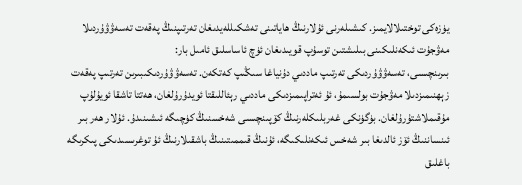يۈزەكى توختىلالايمىز. كىشىلەرنى ئۇلارنىڭ ھاياتىنى تەشكىللەيدىغان تەرتىپنىڭ پەقەت تەسەۋۋۇردىلا مەۋجۇت ئىكەنلىكىنى بىلىشتىن توسۇپ قويىدىغان ئۈچ ئاساسلىق ئامىل بار:
بىرىنچىسى، تەسەۋۋۇردىكى تەرتىپ ماددىي دۇنياغا سىڭىپ كەتكەن. تەسەۋۋۇردىكىبىرىن تەرتىپ پەقەت زېھنىمىزدىلا مەۋجۇت بولسىمۇ، ئۇ ئەتراپىمىزدىكى ماددىي رېئاللىقتا ئويدۇرۇلغان، ھەتتا تاشقا ئويۇلۇپ مۇقىملاشتۇرۇلغان. بۈگۈنكى غەربلىكلەرنىڭ كۆپىنچىسى شەخسنىڭ كۈچىگە ئىشىنىدۇ. ئۇلار ھەر بىر ئىنساننىڭ ئۆز ئالدىغا بىر شەخس ئىكەنلىكىگە، ئۇنىڭ قىممىتىنىڭ باشقىلارنىڭ ئۇ توغرىسىدىكى پىكرىگە باغلىق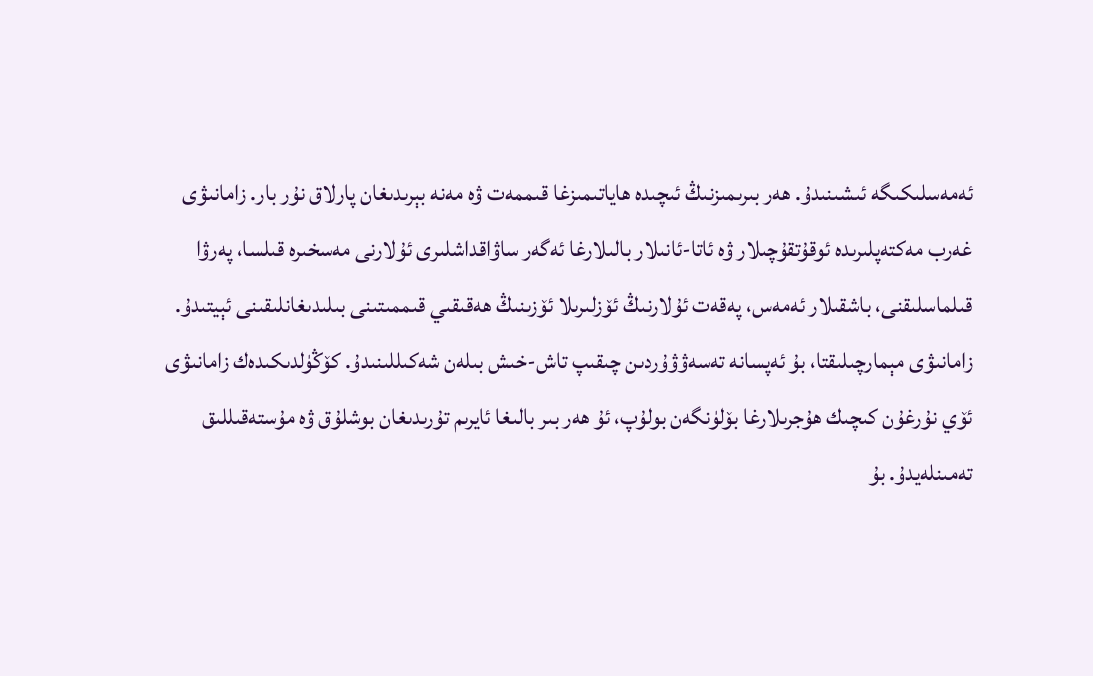ئەمەسلىكىگە ئىشىنىدۇ. ھەر بىرىمىزنىڭ ئىچىدە ھاياتىمىزغا قىممەت ۋە مەنە بېرىدىغان پارلاق نۇر بار. زامانىۋى غەرب مەكتەپلىرىدە ئوقۇتقۇچىلار ۋە ئاتا-ئانىلار بالىلارغا ئەگەر ساۋاقداشلىرى ئۇلارنى مەسخىرە قىلسا، پەرۋا قىلماسلىقنى، باشقىلار ئەمەس، پەقەت ئۇلارنىڭ ئۆزلىرىلا ئۆزىنىڭ ھەقىقىي قىممىتىنى بىلىدىغانلىقىنى ئېيتىدۇ.
زامانىۋى مېمارچىلىقتا، بۇ ئەپسانە تەسەۋۋۇردىن چىقىپ تاش-خىش بىلەن شەكىللىنىدۇ. كۆڭۈلدىكىدەك زامانىۋى ئۆي نۇرغۇن كىچىك ھۇجرىلارغا بۆلۈنگەن بولۇپ، ئۇ ھەر بىر بالىغا ئايرىم تۇرىدىغان بوشلۇق ۋە مۇستەقىللىق تەمىنلەيدۇ. بۇ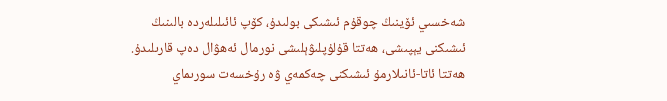شەخسىي ئۆينىڭ چوقۇم ئىشىكى بولىدۇ، كۆپ ئائىلىلەردە بالىنىڭ ئىشىكنى يېپىشى، ھەتتا قۇلۇپلىۋېلىشى نورمال ئەھۋال دەپ قارىلىدۇ. ھەتتا ئاتا-ئانىلارمۇ ئىشىكنى چەكمەي ۋە رۇخسەت سورىماي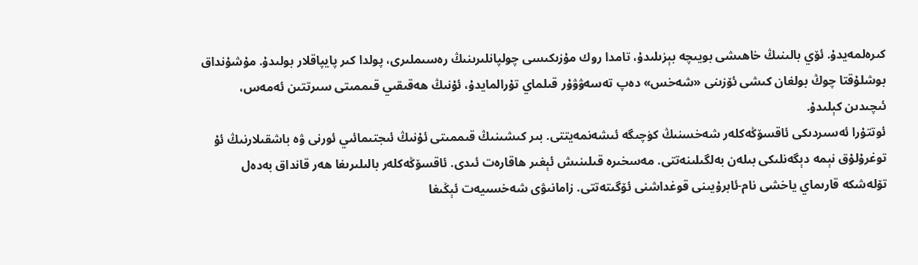كىرەلمەيدۇ. ئۆي بالىنىڭ خاھىشى بويىچە بېزىلىدۇ، تامدا روك مۇزىكىسى چولپانلىرىنىڭ رەسىملىرى، پولدا كىر پايپاقلار بولىدۇ. مۇشۇنداق بوشلۇقتا چوڭ بولغان كىشى ئۆزىنى «شەخس» دەپ تەسەۋۋۇر قىلماي تۇرالمايدۇ، ئۇنىڭ ھەقىقىي قىممىتى سىرتتىن ئەمەس، ئىچىدىن كېلىدۇ.
ئوتتۇرا ئەسىردىكى ئاقسۆڭەكلەر شەخسنىڭ كۈچىگە ئىشەنمەيتتى. بىر كىشىنىڭ قىممىتى ئۇنىڭ ئىجتىمائىي ئورنى ۋە باشقىلارنىڭ ئۇ توغرۇلۇق نېمە دېگەنلىكى بىلەن بەلگىلىنەتتى. مەسخىرە قىلىنىش ئېغىر ھاقارەت ئىدى. ئاقسۆڭەكلەر بالىلىرىغا ھەر قانداق بەدەل تۆلەشكە قارىماي ياخشى نام-ئابرۇيىنى قوغداشنى ئۆگىتەتتى. زامانىۋى شەخسىيەت ئېڭىغا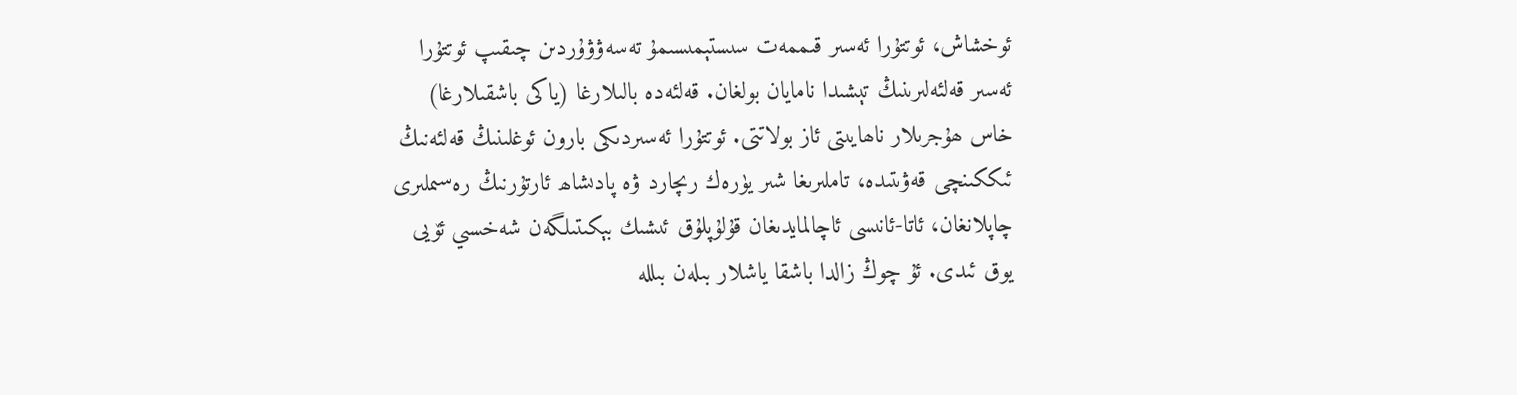ئوخشاش، ئوتتۇرا ئەسىر قىممەت سىستېمىسىمۇ تەسەۋۋۇردىن چىقىپ ئوتتۇرا ئەسىر قەلئەلىرىنىڭ تېشىدا نامايان بولغان. قەلئەدە بالىلارغا (ياكى باشقىلارغا) خاس ھۇجرىلار ناھايىتى ئاز بولاتتى. ئوتتۇرا ئەسىردىكى بارون ئوغلىنىڭ قەلئەنىڭ ئىككىنچى قەۋىتىدە، تاملىرىغا شىر يۈرەك رىچارد ۋە پادىشاھ ئارتۇرنىڭ رەسىملىرى چاپلانغان، ئاتا-ئانىسى ئاچالمايدىغان قۇلۇپلۇق ئىشىك بېكىتىلگەن شەخسىي ئۆيى يوق ئىدى. ئۇ چوڭ زالدا باشقا ياشلار بىلەن بىللە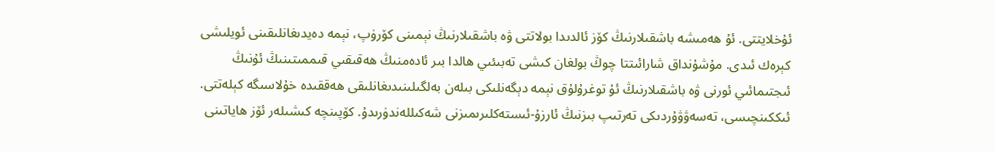ئۇخلايتتى. ئۇ ھەمىشە باشقىلارنىڭ كۆز ئالدىدا بولاتتى ۋە باشقىلارنىڭ نېمىنى كۆرۈپ، نېمە دەيدىغانلىقىنى ئويلىشى كېرەك ئىدى. مۇشۇنداق شارائىتتا چوڭ بولغان كىشى تەبىئىي ھالدا بىر ئادەمنىڭ ھەقىقىي قىممىتىنىڭ ئۇنىڭ ئىجتىمائىي ئورنى ۋە باشقىلارنىڭ ئۇ توغرۇلۇق نېمە دېگەنلىكى بىلەن بەلگىلىنىدىغانلىقى ھەققىدە خۇلاسىگە كېلەتتى.
ئىككىنچىسى، تەسەۋۋۇردىكى تەرتىپ بىزنىڭ ئارزۇ-ئىستەكلىرىمىزنى شەكىللەندۈرىدۇ. كۆپىنچە كىشىلەر ئۆز ھاياتىنى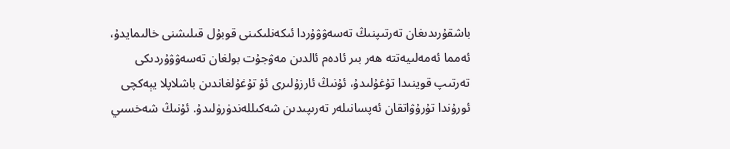باشقۇرىدىغان تەرتىپنىڭ تەسەۋۋۇردا ئىكەنلىكىنى قوبۇل قىلىشنى خالىمايدۇ، ئەمما ئەمەلىيەتتە ھەر بىر ئادەم ئالدىن مەۋجۇت بولغان تەسەۋۋۇردىكى تەرتىپ قوينىدا تۇغۇلىدۇ، ئۇنىڭ ئارزۇلىرى ئۇ تۇغۇلغاندىن باشلاپلا يېەكچى ئورۇندا تۇرۇۋاتقان ئەپسانىلەر تەرىپىدىن شەكىللەندۈرۈلىدۇ. ئۇنىڭ شەخسىي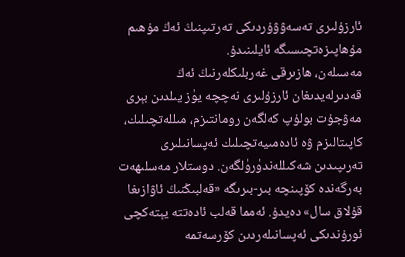ئارزۇلىرى تەسەۋۋۇردىكى تەرتىپنىڭ ئەڭ مۇھىم مۇھاپىزەتچىسىگە ئايلىنىدۇ.
مەسىلەن، ھازىرقى غەربلىكلەرنىڭ ئەڭ قەدىرلەيدىغان ئارزۇلىرى نەچچە يۈز يىلدىن بېرى مەۋجۇت بولۇپ كەلگەن رومانتىزم، مىللەتچىلىك، كاپىتالىزم ۋە ئادەمىيەتچىلىك ئەپسانىلىرى تەرىپىدىن شەكىللەندۈرۈلگەن. دوستلار مەسلىھەت بەرگەندە كۆپىنچە بىر-بىرىگە «قەلبىڭنىڭ ئاۋازىغا قۇلاق سال» دەيدۇ. ئەمما قەلب ئادەتتە يېتەكچى ئورۇندىكى ئەپسانىلەردىن كۆرسەتمە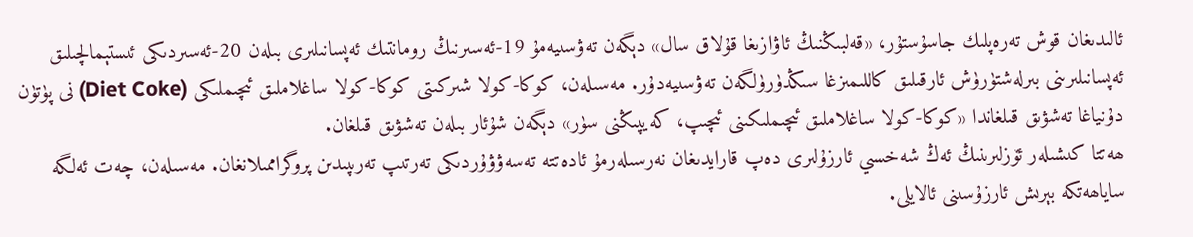ئالىدىغان قوش تەرەپلىك جاسۇستۇر، «قەلبىڭنىڭ ئاۋازىغا قۇلاق سال» دېگەن تەۋسىيەمۇ 19-ئەسىرنىڭ رومانتىك ئەپسانىلىرى بىلەن 20-ئەسىردىكى ئىستېمالچىلىق ئەپسانىلىرىنى بىرلەشتۈرۈش ئارقىلىق كاللىمىزغا سىڭدۈرۈلگەن تەۋسىيەدۇر. مەسىلەن، كوكا-كولا شىركىتى كوكا-كولا ساغلاملىق ئىچىملىكى (Diet Coke) نى پۈتۈن دۇنياغا تەشۋىق قىلغاندا «كوكا-كولا ساغلاملىق ئىچىملىكىنى ئىچىپ، كەيپىڭنى سۈر» دېگەن شۇئار بىلەن تەشۋىق قىلغان.
ھەتتا كىشىلەر ئۆزلىرىنىڭ ئەڭ شەخسىي ئارزۇلىرى دەپ قارايدىغان نەرسىلەرمۇ ئادەتتە تەسەۋۋۇردىكى تەرتىپ تەرىپىدىن پروگراممىلانغان. مەسىلەن، چەت ئەلگە ساياھەتكە بېرىش ئارزۇسىنى ئالايلى.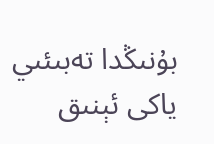بۇنىڭدا تەبىئىي ياكى ئېنىق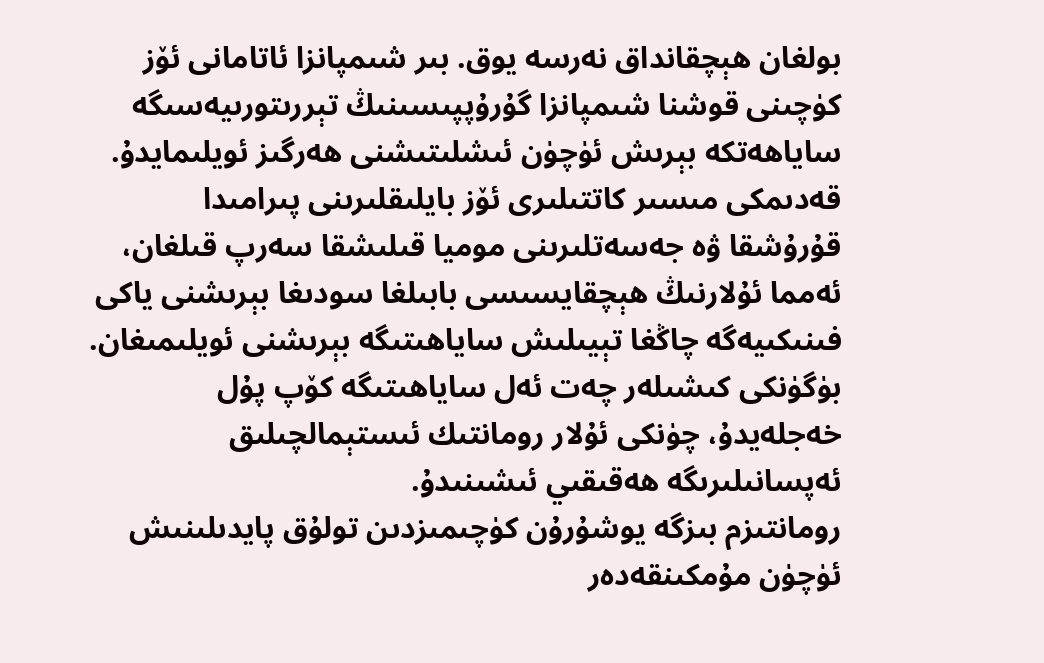بولغان ھېچقانداق نەرسە يوق. بىر شىمپانزا ئاتامانى ئۆز كۈچىنى قوشنا شىمپانزا گۇرۇپپىسىنىڭ تېررىتورىيەسىگە ساياھەتكە بېرىش ئۈچۈن ئىشلىتىشنى ھەرگىز ئويلىمايدۇ. قەدىمكى مىسىر كاتتىلىرى ئۆز بايلىقلىرىنى پىرامىدا قۇرۇشقا ۋە جەسەتلىرىنى موميا قىلىشقا سەرپ قىلغان، ئەمما ئۇلارنىڭ ھېچقايسىسى بابىلغا سودىغا بېرىشنى ياكى فىنىكىيەگە چاڭغا تېيىلىش ساياھىتىگە بېرىشنى ئويلىمىغان. بۈگۈنكى كىشىلەر چەت ئەل ساياھىتىگە كۆپ پۇل خەجلەيدۇ، چۈنكى ئۇلار رومانتىك ئىستېمالچىلىق ئەپسانىلىرىگە ھەقىقىي ئىشىنىدۇ.
رومانتىزم بىزگە يوشۇرۇن كۈچىمىزدىن تولۇق پايدىلىنىش ئۈچۈن مۇمكىنقەدەر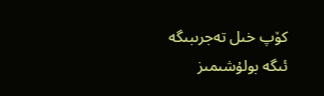كۆپ خىل تەجرىبىگە ئىگە بولۇشىمىز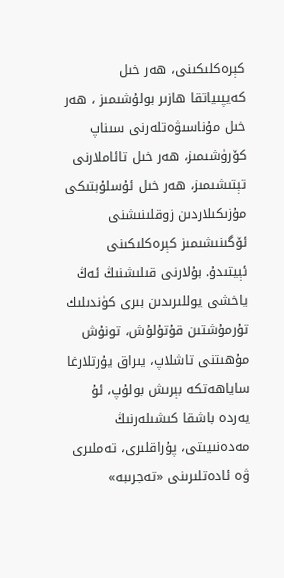كېرەكلىكىنى، ھەر خىل كەيپىياتقا ھازىر بولۇشىمىز ، ھەر خىل مۇناسىۋەتلەرنى سىناپ كۆرۈشىمىز، ھەر خىل تائاملارنى تېتىشىمىز، ھەر خىل ئۇسلۇبتىكى مۇزىكىلاردىن زوقلىنىشنى ئۆگىنىشىمىز كېرەكلىكىنى ئېيتىدۇ. بۇلارنى قىلىشنىڭ ئەڭ ياخشى يوللىرىدىن بىرى كۈندىلىك تۇرمۇشتىن قۇتۇلۇش، تونۇش مۇھىتنى تاشلاپ، يىراق يۇرتلارغا ساياھەتكە بېرىش بولۇپ، ئۇ يەردە باشقا كىشىلەرنىڭ مەدەنىيىتى، پۇراقلىرى، تەملىرى ۋە ئادەتلىرىنى «تەجرىبە»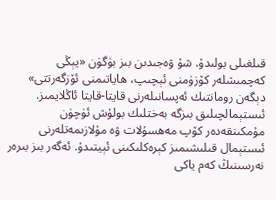قىلغىلى بولىدۇ. شۇ ۋەجىدىن بىز بۈگۈن «يېڭى كەچمىشلەر كۆزۈمنى ئېچىپ، ھاياتىمنى ئۆزگەرتتى» دېگەن رومانتىك ئەپسانىلەرنى قايتا-قايتا ئاڭلايمىز.
ئىستېمالچىلىق بىزگە بەختلىك بولۇش ئۈچۈن مۇمكىنقەدەر كۆپ مەھسۇلات ۋە مۇلازىمەتلەرنى ئىستېمال قىلىشىمىز كېرەكلىكىنى ئېيتىدۇ. ئەگەر بىز بىرەر نەرسىنىڭ كەم ياكى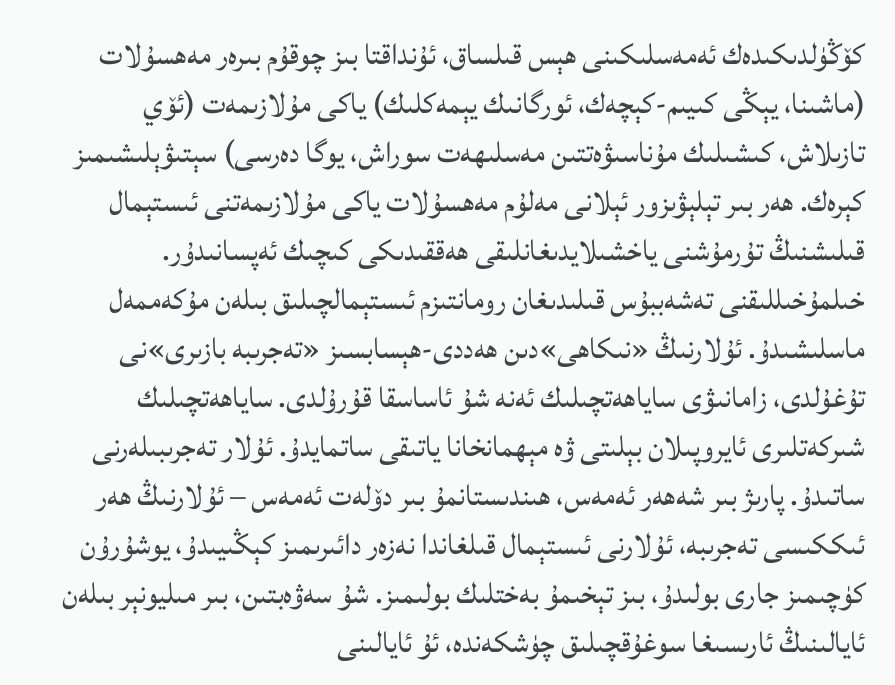كۆڭۈلدىكىدەك ئەمەسلىكىنى ھېس قىلساق، ئۇنداقتا بىز چوقۇم بىرەر مەھسۇلات (ماشىنا، يېڭى كىيىم-كېچەك، ئورگانىك يېمەكلىك) ياكى مۇلازىمەت (ئۆي تازىلاش، كىشىلىك مۇناسىۋەتتىن مەسلىھەت سوراش، يوگا دەرسى) سېتىۋېلىشىمىز كېرەك. ھەر بىر تېلېۋىزور ئېلانى مەلۇم مەھسۇلات ياكى مۇلازىمەتنى ئىستېمال قىلىشنىڭ تۇرمۇشنى ياخشىلايدىغانلىقى ھەققىدىكى كىچىك ئەپسانىدۇر.
خىلمۇخىللىقنى تەشەببۇس قىلىدىغان رومانتىزم ئىستېمالچىلىق بىلەن مۇكەممەل ماسلىشىدۇ. ئۇلارنىڭ «نىكاھى»دىن ھەددى-ھېسابسىز «تەجرىبە بازىرى»نى تۇغۇلدى، زامانىۋى ساياھەتچىلىك ئەنە شۇ ئاساسقا قۇرۇلدى. ساياھەتچىلىك شىركەتلىرى ئايروپىلان بېلىتى ۋە مېھمانخانا ياتىقى ساتمايدۇ. ئۇلار تەجرىبىلەرنى ساتىدۇ. پارىژ بىر شەھەر ئەمەس، ھىندىستانمۇ بىر دۆلەت ئەمەس – ئۇلارنىڭ ھەر ئىككىسى تەجرىبە، ئۇلارنى ئىستېمال قىلغاندا نەزەر دائىرىمىز كېڭىيىدۇ، يوشۇرۇن كۈچىمىز جارى بولىدۇ، بىز تېخىمۇ بەختلىك بولىمىز. شۇ سەۋەبتىن، بىر مىليونېر بىلەن ئايالىنىڭ ئارىسىغا سوغۇقچىلىق چۈشكەندە، ئۇ ئايالىنى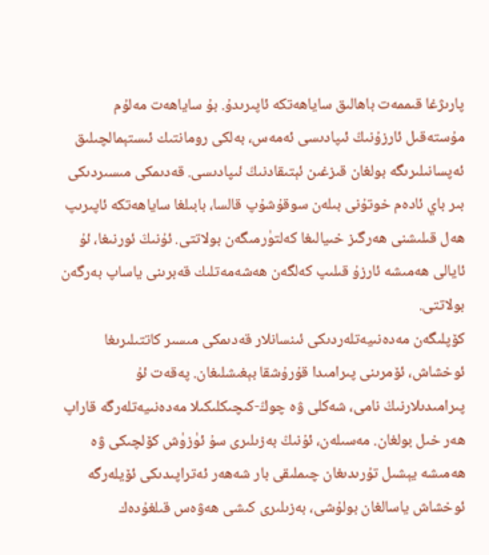پارىژغا قىممەت باھالىق ساياھەتكە ئاپىرىدۇ. بۇ ساياھەت مەلۇم مۇستەقىل ئارزۇنىڭ ئىپادىسى ئەمەس، بەلكى رومانتىك ئىستېمالچىلىق ئەپسانىلىرىگە بولغان قىزغىن ئېتىقادنىڭ ئىپادىسى. قەدىمكى مىسىردىكى بىر باي ئادەم خوتۇنى بىلەن سوقۇشۇپ قالسا، بابىلغا ساياھەتكە ئاپىرىپ ھەل قىلىشنى ھەرگىز خىيالىغا كەلتۈرمىگەن بولاتتى. ئۇنىڭ ئورنىغا، ئۇ ئايالى ھەمىشە ئارزۇ قىلىپ كەلگەن ھەشەمەتلىك قەبرىنى ياساپ بەرگەن بولاتتى.
كۆپلىگەن مەدەنىيەتلەردىكى ئىنسانلار قەدىمكى مىسىر كاتتىلىرىغا ئوخشاش، ئۆمرىنى پىرامىدا قۇرۇشقا بېغىشلىغان. پەقەت ئۇ پىرامىدىلارنىڭ نامى، شەكلى ۋە چوڭ-كىچىكلىكىلا مەدەنىيەتلەرگە قاراپ ھەر خىل بولغان. مەسىلەن، ئۇنىڭ بەزىلىرى سۇ ئۈزۈش كۆلچىكى ۋە ھەمىشە يېشىل تۇرىدىغان چىملىقى بار شەھەر ئەتراپىدىكى ئۆيلەرگە ئوخشاش ياسالغان بولۇشى، بەزىلىرى كىشى ھەۋەس قىلغۇدەك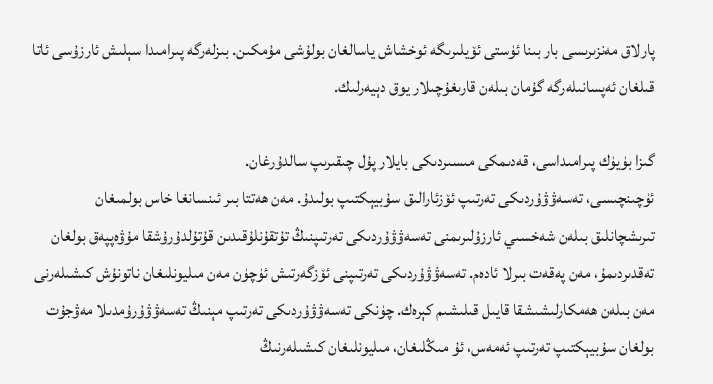پارلاق مەنزىرىسى بار بىنا ئۈستى ئۆيلىرىگە ئوخشاش ياسالغان بولۇشى مۇمكىن. بىزلەرگە پىرامىدا سېلىش ئارزۇسى ئاتا قىلغان ئەپسانىلەرگە گۇمان بىلەن قارىغۇچىلار يوق دېيەرلىك.

گىزا بۈيۈك پىرامىداسى، قەدىمكى مىسىردىكى بايلار پۇل چىقىرىپ سالدۇرغان.
ئۈچىنچىسى، تەسەۋۋۇردىكى تەرتىپ ئۆزئارالىق سۇبيېكتىپ بولىدۇ. مەن ھەتتا بىر ئىنسانغا خاس بولمىغان تىرىشچانلىق بىلەن شەخسىي ئارزۇلىرىمنى تەسەۋۋۇردىكى تەرتىپنىڭ تۇتقۇنلۇقىدىن قۇتۇلدۇرۇشقا مۇۋەپپەق بولغان تەقدىردىمۇ، مەن پەقەت بىرلا ئادەم. تەسەۋۋۇردىكى تەرتىپنى ئۆزگەرتىش ئۈچۈن مەن مىليونلىغان ناتونۇش كىشىلەرنى مەن بىلەن ھەمكارلىشىشقا قايىل قىلىشىم كېرەك. چۈنكى تەسەۋۋۇردىكى تەرتىپ مېنىڭ تەسەۋۋۇرۇمدىلا مەۋجۇت بولغان سۇبيېكتىپ تەرتىپ ئەمەس، ئۇ مىڭلىغان، مىليونلىغان كىشىلەرنىڭ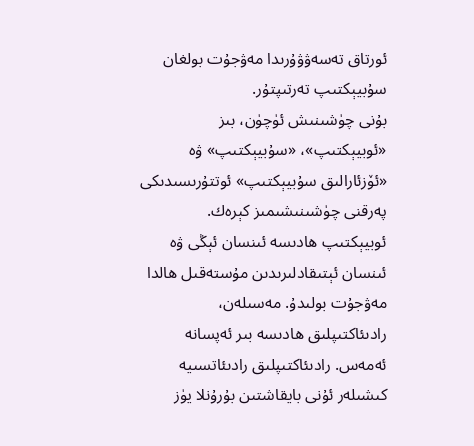ئورتاق تەسەۋۋۇرىدا مەۋجۇت بولغان سۇبيېكتىپ تەرتىپتۇر.
بۇنى چۈشىنىش ئۈچۈن، بىز «ئوبيېكتىپ»، «سۇبيېكتىپ» ۋە «ئۆزئارالىق سۇبيېكتىپ» ئوتتۇرىسىدىكى پەرقنى چۈشىنىشىمىز كېرەك.
ئوبيېكتىپ ھادىسە ئىنسان ئېڭى ۋە ئىنسان ئېتىقادلىرىدىن مۇستەقىل ھالدا مەۋجۇت بولىدۇ. مەسىلەن، رادىئاكتىپلىق ھادىسە بىر ئەپسانە ئەمەس. رادىئاكتىپلىق رادىئاتسىيە كىشىلەر ئۇنى بايقاشتىن بۇرۇنلا يۈز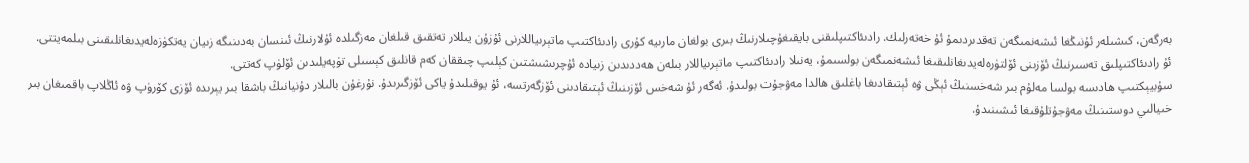بەرگەن، كىشىلەر ئۇنىڭغا ئىشەنمىگەن تەقدىردىمۇ ئۇ خەتەرلىك. رادىئاكتىپلىقنى بايقىغۇچىلارنىڭ بىرى بولغان مارىيە كۇرى رادىئاكتىپ ماتېرىياللارنى ئۇزۇن يىللار تەتقىق قىلغان مەزگىلدە ئۇلارنىڭ ئىنسان بەدىنىگە زىيان يەتكۈزەلەيدىغانلىقىنى بىلمەيتتى. ئۇ رادىئاكتىپلىق تەسىرنىڭ ئۆزىنى ئۆلتۈرەلەيدىغانلىقىغا ئىشەنمىگەن بولسىمۇ، يەنىلا رادىئاكتىپ ماتېرىياللار بىلەن ھەددىدىن زىيادە ئۇچرىشىشتىن كېلىپ چىققان كەم قانلىق كېسىلى تۈپەيلىدىن ئۆلۈپ كەتتى.
سۇبيېكتىپ ھادىسە بولسا مەلۇم بىر شەخسنىڭ ئېڭى ۋە ئېتىقادىغا باغلىق ھالدا مەۋجۇت بولىدۇ. ئەگەر ئۇ شەخس ئۆزىنىڭ ئېتىقادىنى ئۆزگەرتسە، ئۇ يوقىلىدۇ ياكى ئۆزگىرىدۇ. نۇرغۇن بالىلار دۇنيانىڭ باشقا بىر يېرىدە ئۆزى كۆرۈپ ۋە ئاڭلاپ باقمىغان بىر خىيالىي دوستىنىڭ مەۋجۇتلۇقىغا ئىشىنىدۇ.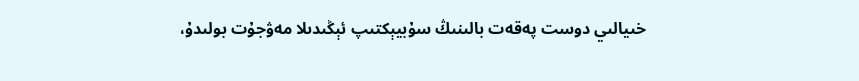خىيالىي دوست پەقەت بالىنىڭ سۇبيېكتىپ ئېڭىدىلا مەۋجۇت بولىدۇ،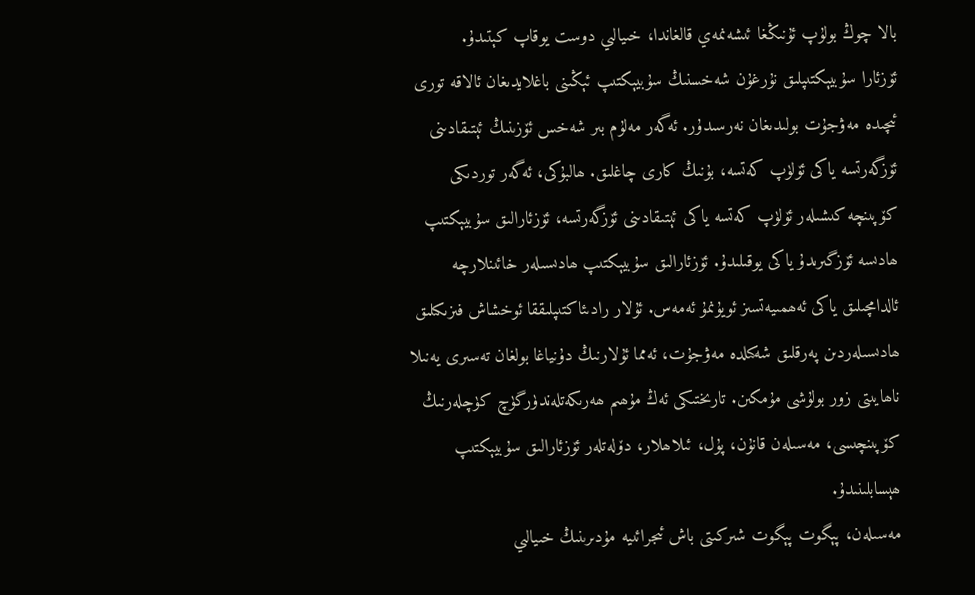بالا چوڭ بولۇپ ئۇنىڭغا ئىشەنمەي قالغاندا، خىيالىي دوست يوقاپ كېتىدۇ.
ئۆزئارا سۇبيېكتىپلىق نۇرغۇن شەخسنىڭ سۇبيېكتىپ ئېڭىنى باغلايدىغان ئالاقە تورى ئىچىدە مەۋجۇت بولىدىغان نەرسىدۇر. ئەگەر مەلۇم بىر شەخس ئۆزىنىڭ ئېتىقادىنى ئۆزگەرتسە ياكى ئۆلۈپ كەتسە، بۇنىڭ كارى چاغلىق. ھالبۇكى، ئەگەر توردىكى كۆپىنچە كىشىلەر ئۆلۈپ كەتسە ياكى ئېتىقادىنى ئۆزگەرتسە، ئۆزئارالىق سۇبيېكتىپ ھادىسە ئۆزگىرىدۇ ياكى يوقىلىدۇ. ئۆزئارالىق سۇبيېكتىپ ھادىسىلەر خائىنلارچە ئالدامچىلىق ياكى ئەھمىيەتسىز ئويۇنمۇ ئەمەس. ئۇلار رادىئاكتىپلىققا ئوخشاش فىزىكىلىق ھادىسىلەردىن پەرقلىق شەكىلدە مەۋجۇت، ئەمما ئۇلارنىڭ دۇنياغا بولغان تەسىرى يەنىلا ناھايىتى زور بولۇشى مۇمكىن. تارىختىكى ئەڭ مۇھىم ھەرىكەتلەندۈرگۈچ كۈچلەرنىڭ كۆپىنچىسى، مەسىلەن قانۇن، پۇل، ئىلاھلار، دۆلەتلەر ئۆزئارالىق سۇبيېكتىپ ھېسابلىنىدۇ.
مەسىلەن، پېگوت پېگوت شىركىتى باش ئىجرائىيە مۇدىرىنىڭ خىيالىي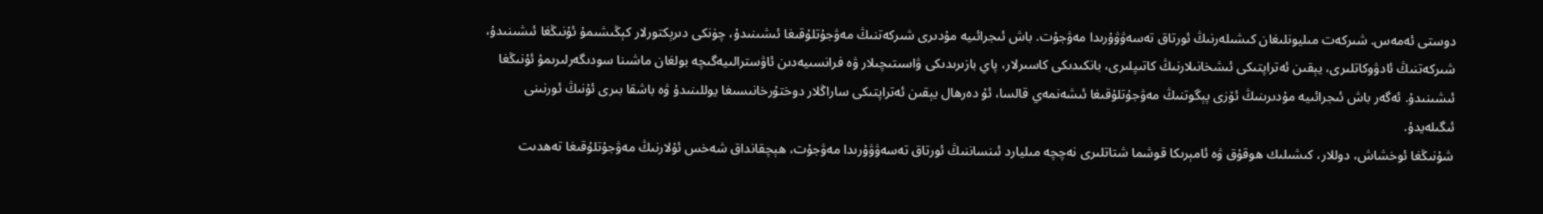دوستى ئەمەس. شىركەت مىليونلىغان كىشىلەرنىڭ ئورتاق تەسەۋۋۇرىدا مەۋجۇت. باش ئىجرائىيە مۇدىرى شىركەتنىڭ مەۋجۇتلۇقىغا ئىشىنىدۇ، چۈنكى دىرېكتورلار كېڭىشىمۇ ئۇنىڭغا ئىشىنىدۇ، شىركەتنىڭ ئادۋوكاتلىرى، يېقىن ئەتراپتىكى ئىشخانىلارنىڭ كاتىپلىرى، بانكىدىكى كاسىرلار، پاي بازىرىدىكى ۋاسىتىچىلار ۋە فرانسىيەدىن ئاۋسترالىيەگىچە بولغان ماشىنا سودىگەرلىرىمۇ ئۇنىڭغا ئىشىنىدۇ. ئەگەر باش ئىجرائىيە مۇدىرىنىڭ ئۆزى پېگوتنىڭ مەۋجۇتلۇقىغا ئىشەنمەي قالسا، ئۇ دەرھال يېقىن ئەتراپتىكى ساراڭلار دوختۇرخانىسىغا يوللىنىدۇ ۋە باشقا بىرى ئۇنىڭ ئورنىنى ئىگىلەيدۇ.
شۇنىڭغا ئوخشاش، دوللار، كىشىلىك ھوقۇق ۋە ئامېرىكا قوشما شتاتلىرى نەچچە مىليارد ئىنساننىڭ ئورتاق تەسەۋۋۇرىدا مەۋجۇت، ھېچقانداق شەخس ئۇلارنىڭ مەۋجۇتلۇقىغا تەھدىت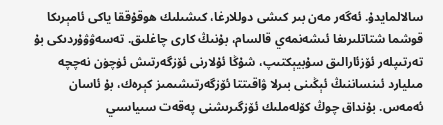سالالمايدۇ. ئەگەر مەن بىر كىشى دوللارغا، كىشىلىك ھوقۇققا ياكى ئامېرىكا قوشما شتاتلىرىغا ئىشەنمەي قالسام، بۇنىڭ كارى چاغلىق. تەسەۋۋۇردىكى بۇ تەرتىپلەر ئۆزئارالىق سۇبيېكتىپ، شۇڭا ئۇلارنى ئۆزگەرتىش ئۈچۈن نەچچە مىليارد ئىنساننىڭ ئېڭىنى بىرلا ۋاقىتتا ئۆزگەرتىشىمىز كېرەك، بۇ ئاسان ئەمەس. بۇنداق چوڭ كۆلەملىك ئۆزگىرىشنى پەقەت سىياسىي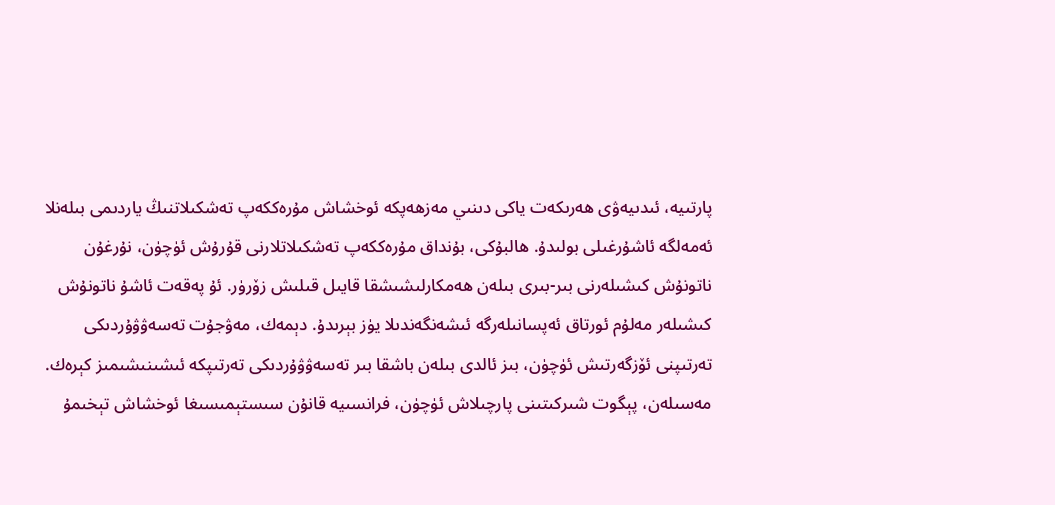پارتىيە، ئىدىيەۋى ھەرىكەت ياكى دىنىي مەزھەپكە ئوخشاش مۇرەككەپ تەشكىلاتنىڭ ياردىمى بىلەنلا ئەمەلگە ئاشۇرغىلى بولىدۇ. ھالبۇكى، بۇنداق مۇرەككەپ تەشكىلاتلارنى قۇرۇش ئۈچۈن، نۇرغۇن ناتونۇش كىشىلەرنى بىر-بىرى بىلەن ھەمكارلىشىشقا قايىل قىلىش زۆرۈر. ئۇ پەقەت ئاشۇ ناتونۇش كىشىلەر مەلۇم ئورتاق ئەپسانىلەرگە ئىشەنگەندىلا يۈز بېرىدۇ. دېمەك، مەۋجۇت تەسەۋۋۇردىكى تەرتىپنى ئۆزگەرتىش ئۈچۈن، بىز ئالدى بىلەن باشقا بىر تەسەۋۋۇردىكى تەرتىپكە ئىشىنىشىمىز كېرەك.
مەسىلەن، پېگوت شىركىتىنى پارچىلاش ئۈچۈن، فرانسىيە قانۇن سىستېمىسىغا ئوخشاش تېخىمۇ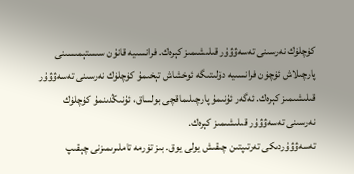كۈچلۈك نەرسىنى تەسەۋۋۇر قىلىشىمىز كېرەك. فرانسىيە قانۇن سىستېمىسىنى پارچىلاش ئۈچۈن فرانسىيە دۆلىتىگە ئوخشاش تېخىمۇ كۈچلۈك نەرسىنى تەسەۋۋۇر قىلىشىمىز كېرەك. ئەگەر ئۇنىمۇ پارچىلىماقچى بولساق، ئۇنىڭدىنمۇ كۈچلۈك نەرسىنى تەسەۋۋۇر قىلىشىمىز كېرەك.
تەسەۋۋۇردىكى تەرتىپتىن چىقىش يولى يوق. بىز تۈرمە تاملىرىمىزنى چېقىپ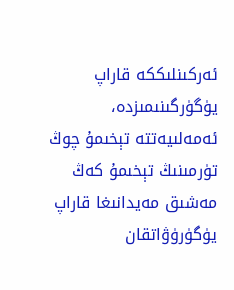ئەركىنلىككە قاراپ يۈگۈرگىنىمىزدە، ئەمەلىيەتتە تېخىمۇ چوڭ تۈرمىنىڭ تېخىمۇ كەڭ مەشىق مەيدانىغا قاراپ يۈگۈرۈۋاتقان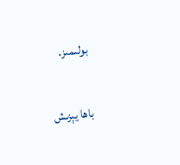بولىمىز.

باھا يېزىش